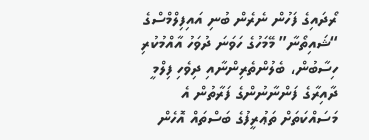ރޯދައިގެ ފަހުން ނެރެން ބުނި އައިފިލްމްސްގެ “ޝައިތޯނާ” މޭމަހުގެ ހަވަނަ ދުވަހު އާއްމުކުރި ހިސާބުން، ބެލުންތެރިންނާއި ދިވެހި ފިލްމީ ދާއިރާގެ ފަންނާނުންގެ ފަރާތުން އެ މަސައްކަތަށް ތަޢުރީފުގެ ބަސްތައް އޮހެން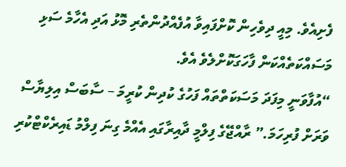ފެށިއެވެ. މިއީ ދިވެހިން ކޮށްފައިވާ އުފެއްދުންތެރި މޮޅު އަދި އެހާމެ ސަޅި މަސައްކަތެއްކަން ފާހަގަކޮށްލެވެ އެވެ.
“އުފާވަނީ މިފަދަ މަސަކަތްތައް ފަހުގެ ކުދިން ކުރީމަ – ސާބަސް އިލިޔާސް ވަރަށް ފުރިހަމަ.” ރާއްޖޭގެ ފިލްމީ ދާއިރާގައި އެއްމެ ގިނަ ފިލްމު ޑައިރެކްޓްކުރި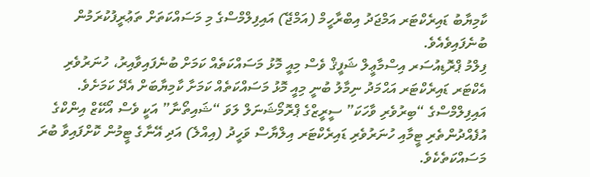ކާމިޔާބު ޑައިރެކްޓަރ އަމްޖަދު އިބްރާހީމް (އަމްޖޭ) އައިފިލްމްސްގެ މި މަސައްކަތަށް ތަޢުރީފުކުރަމުން ބުނެފައިވެއެވެ.
ފިލްމު ޕްރޮޑިއުސަރ އިސްމާޢީލް ޝަފީޤް ވެސް މިއީ މޮޅު މަސައްކަތެއް ކަމަށް ބުނެފައިވާއިރު، ހުނަރުވެރި އެކްޓަރ ޑައިރެކްޓަރ އަޙްމަދު ނިމާލު ބުނީ މިއީ މޮޅު މަސައްކަތެއް ކަމަށާ ކާމިޔާބަށް އެދޭ ކަމަށެވެ.
އައިފިލްމްސްގެ “ބިރުވެރި ވާހަކަ” ސީރީޒްގެ ޕްރޮމޯޝަނަލް ލަވަ “ޝައިތޯނާ” އަކީ ވެސް އޯކޭޒް އިންކްގެ އުފެއްދުންތެރި ޓީމާއި ހުނަރުވެރި ޑައިރެކްޓަރ އިލްޔާސް ވަހީދު (އިއްލެ) އަދި އޭނާގެ ޓީމުން ކޮށްފައިވާ ބުރަ މަސައްކަތެކެވެ.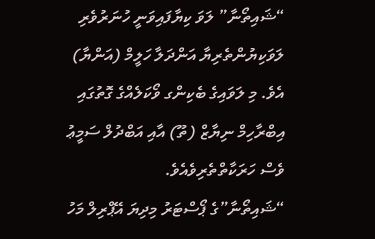“ޝައިތޯނާ” ލަވަ ކިޔާފައިވަނީ ހުނަރުވެރި ލަވަކިޔުންތެރިޔާ އަންދަލާ ހަލީމް (އަންޔާ) އެވެ. މި ލަވައިގެ ބެކިންގ ވޯކަލެއްގެ ގޮތުގައި އިބްރާހިމް ނިޔާޒް (ތޫ) އާއި އަބްދުލް ސަމީޢު ވެސް ހަރަކާތްތެރިވެއެވެ.
“ޝައިތޯނާ”ގެ ޕޯސްޓަރު މިދިޔަ އޭޕްރިލް މަހު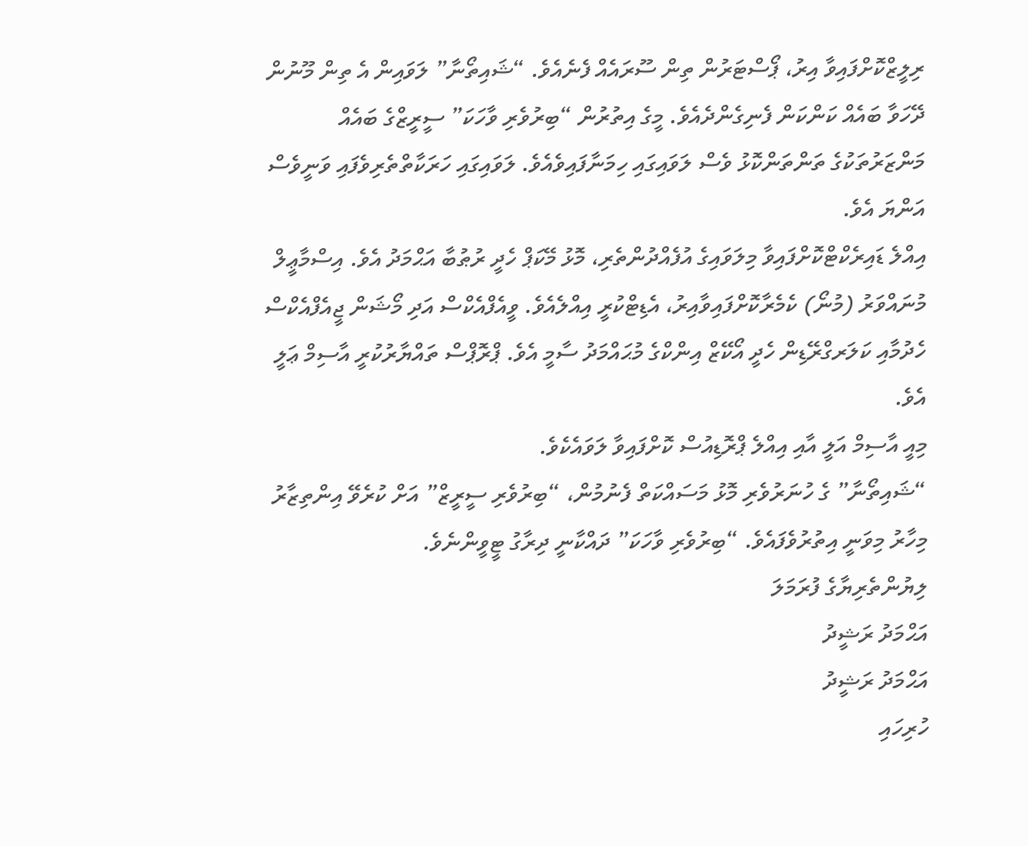ރިލީޒްކޮށްފައިވާ އިރު، ޕޯސްޓަރުން ތިން ސޫރައެއް ފެނެއެވެ. “ޝައިތޯނާ” ލަވައިން އެ ތިން މޫނުން ދޭހަވާ ބައެއް ކަންކަން ފެނިގެންދެއެވެ. މީގެ އިތުރުން “ބިރުވެރި ވާހަކަ” ސީރީޒްގެ ބައެއް މަންޒަރުތަކުގެ ތަންތަންކޮޅު ވެސް ލަވައިގައި ހިމަނާފައިވެއެވެ. ލަވައިގައި ހަރަކާތްތެރިވެފައި ވަނީވެސް އަންޔަ އެވެ.
އިއްލެ ޑައިރެކްޓްކޮށްފައިވާ މިލަވައިގެ އުފެއްދުންތެރި، މޮޅު މޭކަޕް ހެދީ ރުޠުބާ އަޙްމަދު އެވެ. އިސްމާޢީލް މުނައްވަރު (މުނޯ) ކެމެރާކޮށްފައިވާއިރު، އެޑިޓްކުރީ އިއްލެއެވެ. ވީއެފްއެކްސް އަދި މޯޝަން ޖީއެފްއެކްސް ހެދުމާއި ކަލަރގްރޭޑިން ހެދީ އޯކޭޒް އިންކްގެ މުޙައްމަދު ސާމީ އެވެ. ޕްރޮޕްސް ތައްޔާރުކުރީ އާސިމް ޢަލީ އެވެ.
މިއީ އާސިމް އަލީ އާއި އިއްލެ ޕްރޮޑިއުސް ކޮށްފައިވާ ލަވައެކެވެ.
“ޝައިތޯނާ” ގެ ހުނަރުވެރި މޮޅު މަސައްކަތް ފެނުމުން، “ބިރުވެރި ސީރީޒް” އަށް ކުރެވޭ އިންތިޒާރު މިހާރު މިވަނީ އިތުރުވެފައެވެ. “ބިރުވެރި ވާހަކަ” ދައްކާނީ ދިރާގު ޓީވީންނެވެ.
ލިޔުންތެރިޔާގެ ފުރަމަލަ
އަޙްމަދު ރަޝީދު
އަޙްމަދު ރަޝީދު
ހުރިހައި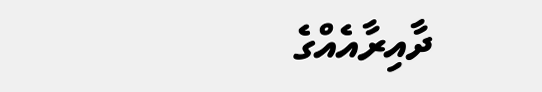ދާއިރާއެއްގެ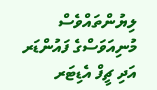ލިޔުންތައްވެސް މުނިއަވަސްގެ ފައުންޑަރ އަދި ޗީފް އެޑިޓަރ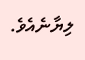ލިޔާނެއެވެ.